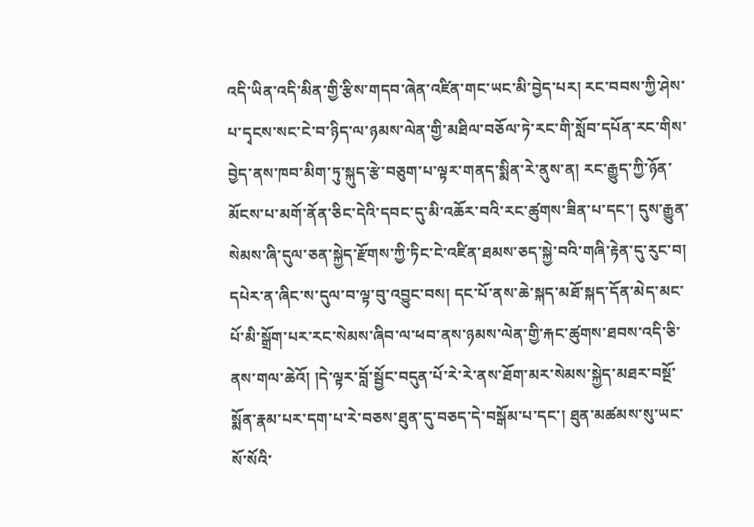འདི་ཡིན་འདི་མིན་གྱི་རྩིས་གདབ་ཞེན་འཛིན་གང་ཡང་མི་བྱེད་པར། རང་བབས་ཀྱི་ཤེས་པ་དྭངས་སང་ངེ་བ་ཉིད་ལ་ཉམས་ལེན་གྱི་མཐིལ་བཅོལ་ཏེ་རང་གི་སློབ་དཔོན་རང་གིས་བྱེད་ནས་ཁབ་མིག་ཏུ་སྐུད་རྩེ་བཅུག་པ་ལྟར་གནད་སྨིན་རེ་ནུས་ན། རང་རྒྱུད་ཀྱི་ཉོན་མོངས་པ་མགོ་ནོན་ཅིང་དེའི་དབང་དུ་མི་འཆོར་བའི་རང་ཚུགས་ཟིན་པ་དང་། དུས་རྒྱུན་སེམས་ཞི་དུལ་ཅན་སྐྱེད་རྫོགས་ཀྱི་ཏིང་ངེ་འཛིན་ཐམས་ཅད་སྐྱེ་བའི་གཞི་རྟེན་དུ་རུང་བ། དཔེར་ན་ཞིང་ས་དུལ་བ་ལྟ་བུ་འབྱུང་བས། དང་པོ་ནས་ཆེ་སྐད་མཐོ་སྐད་དོན་མེད་མང་པོ་མི་སྒྲོག་པར་རང་སེམས་ཞིབ་ལ་ཕབ་ནས་ཉམས་ལེན་གྱི་རྐང་ཚུགས་ཐབས་འདི་ཅི་ནས་གལ་ཆེའོ། །དེ་ལྟར་བློ་སྦྱོང་བདུན་པོ་རེ་རེ་ནས་ཐོག་མར་སེམས་སྐྱེད་མཐར་བསྔོ་སྨོན་རྣམ་པར་དག་པ་རེ་བཅས་ཐུན་དུ་བཅད་དེ་བསྒོམ་པ་དང་། ཐུན་མཚམས་སུ་ཡང་སོ་སོའི་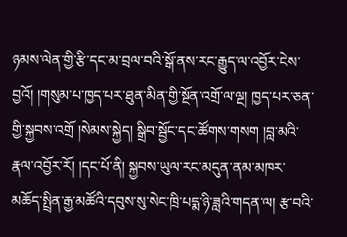ཉམས་ལེན་གྱི་རྩི་དང་མ་བྲལ་བའི་སྒོ་ནས་རང་རྒྱུད་ལ་འབྱོར་ངེས་བྱའོ། །གསུམ་པ་ཁྱད་པར་ཐུན་མིན་གྱི་སྔོན་འགྲོ་ལ་ལྔ། ཁྱད་པར་ཅན་གྱི་སྐྱབས་འགྲོ །སེམས་སྐྱེད། སྒྲིབ་སྦྱོང་དང་ཚོགས་གསག །བླ་མའི་རྣལ་འབྱོར་རོ། །དང་པོ་ནི། སྐྱབས་ཡུལ་རང་མདུན་ནམ་མཁར་མཆོད་སྤྲིན་རྒྱ་མཚོའི་དབུས་སུ་སེང་ཁྲི་པདྨ་ཉི་ཟླའི་གདན་ལ། རྩ་བའི་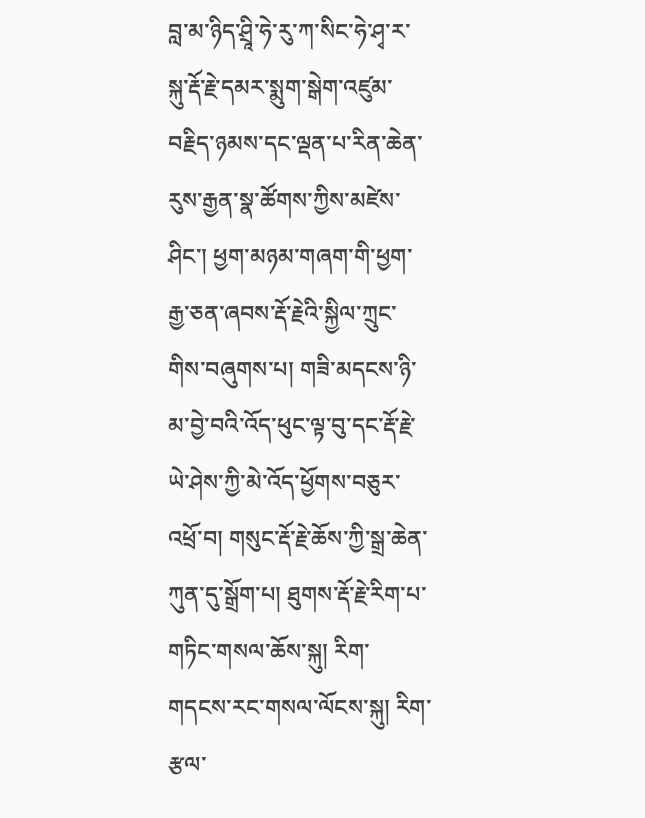བླ་མ་ཉིད་ཤྲཱི་ཧེ་རུ་ཀ་སིང་ཧེ་ཤྭ་ར་སྐུ་རྡོ་རྗེ་དམར་སྨུག་སྒེག་འཛུམ་བརྗིད་ཉམས་དང་ལྡན་པ་རིན་ཆེན་རུས་རྒྱན་སྣ་ཚོགས་ཀྱིས་མཛེས་ཤིང་། ཕྱག་མཉམ་གཞག་གི་ཕྱག་རྒྱ་ཅན་ཞབས་རྡོ་རྗེའི་སྐྱིལ་ཀྲུང་གིས་བཞུགས་པ། གཟི་མདངས་ཉི་མ་བྱེ་བའི་འོད་ཕུང་ལྟ་བུ་དང་རྡོ་རྗེ་ཡེ་ཤེས་ཀྱི་མེ་འོད་ཕྱོགས་བཅུར་འཕྲོ་བ། གསུང་རྡོ་རྗེ་ཆོས་ཀྱི་སྒྲ་ཆེན་ཀུན་དུ་སྒྲོག་པ། ཐུགས་རྡོ་རྗེ་རིག་པ་གཏིང་གསལ་ཆོས་སྐུ། རིག་གདངས་རང་གསལ་ལོངས་སྐུ། རིག་རྩལ་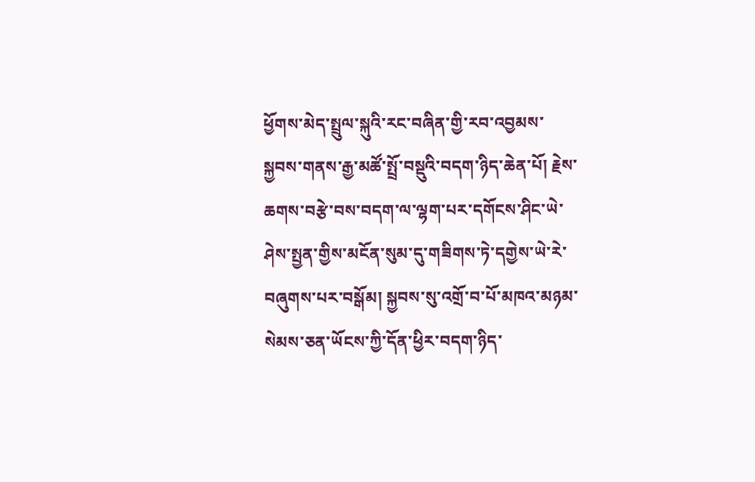ཕྱོགས་མེད་སྤྲུལ་སྐུའི་རང་བཞིན་གྱི་རབ་འབྱམས་སྐྱབས་གནས་རྒྱ་མཚོ་སྤྲོ་བསྡུའི་བདག་ཉིད་ཆེན་པོ། རྗེས་ཆགས་བརྩེ་བས་བདག་ལ་ལྷག་པར་དགོངས་ཤིང་ཡེ་ཤེས་སྤྱན་གྱིས་མངོན་སུམ་དུ་གཟིགས་ཏེ་དགྱེས་ཡེ་རེ་བཞུགས་པར་བསྒོམ། སྐྱབས་སུ་འགྲོ་བ་པོ་མཁའ་མཉམ་སེམས་ཅན་ཡོངས་ཀྱི་དོན་ཕྱིར་བདག་ཉིད་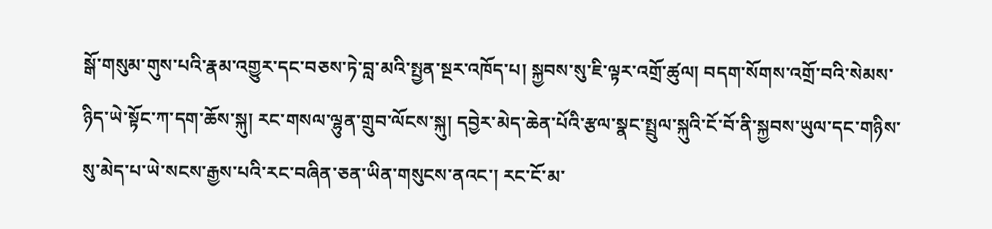སྒོ་གསུམ་གུས་པའི་རྣམ་འགྱུར་དང་བཅས་ཏེ་བླ་མའི་སྤྱན་སྔར་འཁོད་པ། སྐྱབས་སུ་ཇི་ལྟར་འགྲོ་ཚུལ། བདག་སོགས་འགྲོ་བའི་སེམས་ཉིད་ཡེ་སྟོང་ཀ་དག་ཆོས་སྐུ། རང་གསལ་ལྷུན་གྲུབ་ལོངས་སྐུ། དབྱེར་མེད་ཆེན་པོའི་རྩལ་སྣང་སྤྲུལ་སྐུའི་ངོ་བོ་ནི་སྐྱབས་ཡུལ་དང་གཉིས་སུ་མེད་པ་ཡེ་སངས་རྒྱས་པའི་རང་བཞིན་ཅན་ཡིན་གསུངས་ནའང་། རང་ངོ་མ་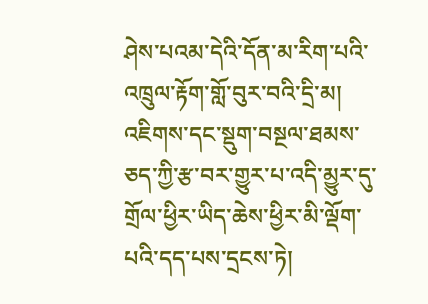ཤེས་པའམ་དེའི་དོན་མ་རིག་པའི་འཁྲུལ་རྟོག་གློ་བུར་བའི་དྲི་མ། འཇིགས་དང་སྡུག་བསྔལ་ཐམས་ཅད་ཀྱི་རྩ་བར་གྱུར་པ་འདི་མྱུར་དུ་གྲོལ་ཕྱིར་ཡིད་ཆེས་ཕྱིར་མི་ལྡོག་པའི་དད་པས་དྲངས་ཏེ།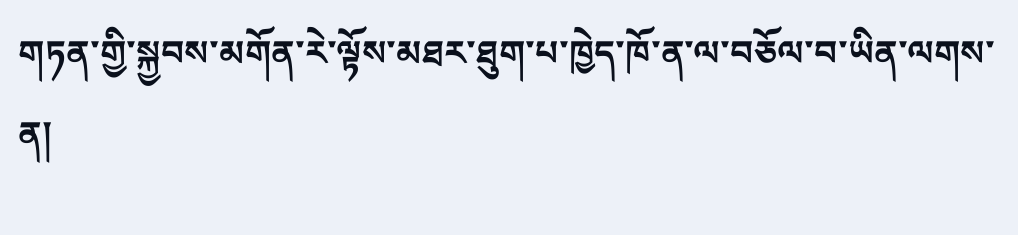གཏན་གྱི་སྐྱབས་མགོན་རེ་ལྟོས་མཐར་ཐུག་པ་ཁྱེད་ཁོ་ན་ལ་བཅོལ་བ་ཡིན་ལགས་ན།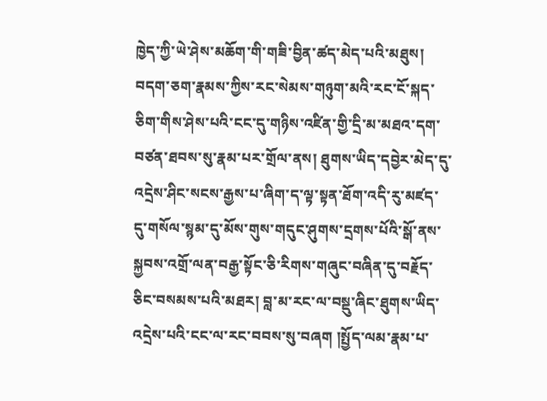ཁྱེད་ཀྱི་ཡེ་ཤེས་མཆོག་གི་གཟི་བྱིན་ཚད་མེད་པའི་མཐུས། བདག་ཅག་རྣམས་ཀྱིས་རང་སེམས་གཉུག་མའི་རང་ངོ་སྐད་ཅིག་གིས་ཤེས་པའི་ངང་དུ་གཉིས་འཛིན་གྱི་དྲི་མ་མཐའ་དག་བཙན་ཐབས་སུ་རྣམ་པར་གྲོལ་ནས། ཐུགས་ཡིད་དབྱེར་མེད་དུ་འདྲེས་ཤིང་སངས་རྒྱས་པ་ཞིག་ད་ལྟ་སྟན་ཐོག་འདི་རུ་མཛད་དུ་གསོལ་སྙམ་དུ་མོས་གུས་གདུང་ཤུགས་དྲགས་པོའི་སྒོ་ནས་སྐྱབས་འགྲོ་ལན་བརྒྱ་སྟོང་ཅི་རིགས་གཞུང་བཞིན་དུ་བརྗོད་ཅིང་བསམས་པའི་མཐར། བླ་མ་རང་ལ་བསྡུ་ཞིང་ཐུགས་ཡིད་འདྲེས་པའི་ངང་ལ་རང་བབས་སུ་བཞག །སྤྱོད་ལམ་རྣམ་པ་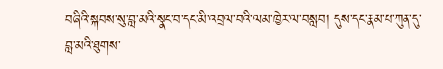བཞིའི་སྐབས་སུ་བླ་མའི་སྣང་བ་དང་མི་འབྲལ་བའི་ལམ་ཁྱེར་ལ་བསླབ། དུས་དང་རྣམ་པ་ཀུན་དུ་བླ་མའི་ཐུགས་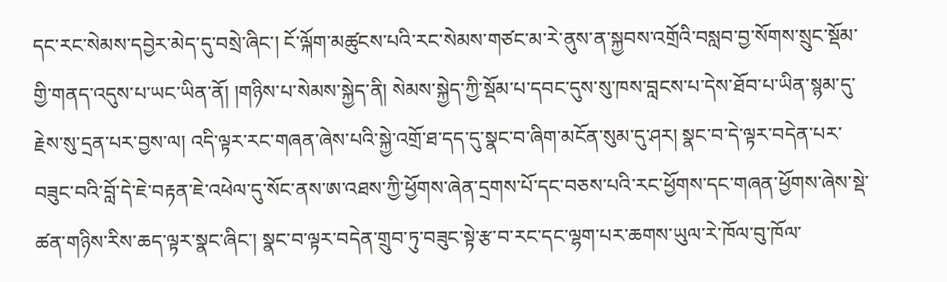དང་རང་སེམས་དབྱེར་མེད་དུ་བསྲེ་ཞིང་། ངོ་ལྐོག་མཚུངས་པའི་རང་སེམས་གཙང་མ་རེ་ནུས་ན་སྐྱབས་འགྲོའི་བསླབ་བྱ་སོགས་སྲུང་སྡོམ་གྱི་གནད་འདུས་པ་ཡང་ཡིན་ནོ། །གཉིས་པ་སེམས་སྐྱེད་ནི། སེམས་སྐྱེད་ཀྱི་སྡོམ་པ་དབང་དུས་སུ་ཁས་བླངས་པ་དེས་ཐོབ་པ་ཡིན་སྙམ་དུ་རྗེས་སུ་དྲན་པར་བྱས་ལ། འདི་ལྟར་རང་གཞན་ཞེས་པའི་སྐྱེ་འགྲོ་ཐ་དད་དུ་སྣང་བ་ཞིག་མངོན་སུམ་དུ་ཤར། སྣང་བ་དེ་ལྟར་བདེན་པར་བཟུང་བའི་བློ་དེ་ཇེ་བརྟན་ཇེ་འཕེལ་དུ་སོང་ནས་ཨ་འཐས་ཀྱི་ཕྱོགས་ཞེན་དྲགས་པོ་དང་བཅས་པའི་རང་ཕྱོགས་དང་གཞན་ཕྱོགས་ཞེས་སྡེ་ཚན་གཉིས་རིས་ཆད་ལྟར་སྣང་ཞིང་། སྣང་བ་ལྟར་བདེན་གྲུབ་ཏུ་བཟུང་སྟེ་རྩ་བ་རང་དང་ལྷག་པར་ཆགས་ཡུལ་རེ་ཁོལ་བུ་ཁོལ་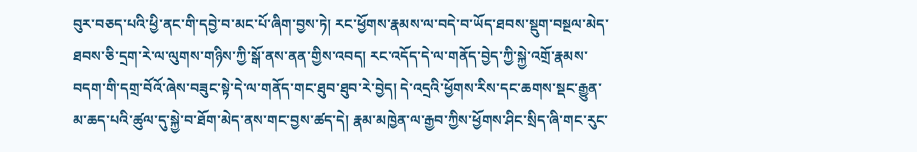བུར་བཅད་པའི་ཕྱི་ནང་གི་དབྱེ་བ་མང་པོ་ཞིག་བྱས་ཏེ། རང་ཕྱོགས་རྣམས་ལ་བདེ་བ་ཡོད་ཐབས་སྡུག་བསྔལ་མེད་ཐབས་ཅི་དྲག་རེ་ལ་ལུགས་གཉིས་ཀྱི་སྒོ་ནས་ནན་གྱིས་འབད། རང་འདོད་དེ་ལ་གནོད་བྱེད་ཀྱི་སྐྱེ་འགྲོ་རྣམས་བདག་གི་དགྲ་བོའོ་ཞེས་བཟུང་སྟེ་དེ་ལ་གནོད་གང་ཐུབ་ཐུབ་རེ་བྱེད། དེ་འདྲའི་ཕྱོགས་རིས་དང་ཆགས་སྡང་རྒྱུན་མ་ཆད་པའི་ཚུལ་དུ་སྐྱེ་བ་ཐོག་མེད་ནས་གང་བྱས་ཚད་དེ། རྣམ་མཁྱེན་ལ་རྒྱབ་ཀྱིས་ཕྱོགས་ཤིང་སྲིད་ཞི་གང་རུང་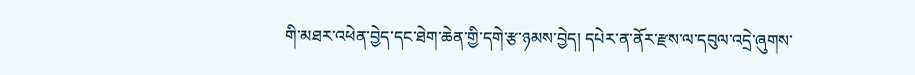གི་མཐར་འཕེན་བྱེད་དང་ཐེག་ཆེན་གྱི་དགེ་རྩ་ཉམས་བྱེད། དཔེར་ན་ནོར་རྫས་ལ་དབུལ་འདྲེ་ཞུགས་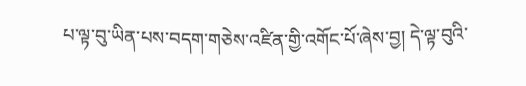པ་ལྟ་བུ་ཡིན་པས་བདག་གཅེས་འཛིན་གྱི་འགོང་པོ་ཞེས་བྱ། དེ་ལྟ་བུའི་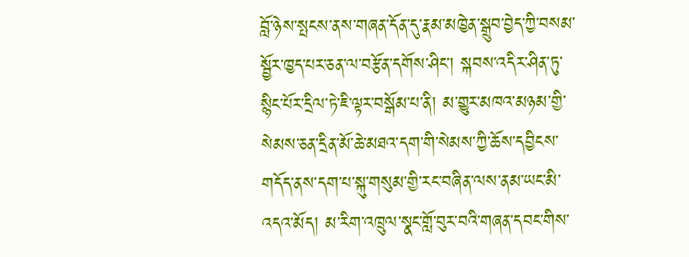བློ་ཉེས་སྤངས་ནས་གཞན་དོན་དུ་རྣམ་མཁྱེན་སྒྲུབ་བྱེད་ཀྱི་བསམ་སྦྱོར་ཁྱད་པར་ཅན་ལ་བརྩོན་དགོས་ཤིང་། སྐབས་འདིར་ཤིན་ཏུ་སྙིང་པོར་དྲིལ་ཏེ་ཇི་ལྟར་བསྒོམ་པ་ནི། མ་གྱུར་མཁའ་མཉམ་གྱི་སེམས་ཅན་དྲིན་མོ་ཆེ་མཐའ་དག་གི་སེམས་ཀྱི་ཆོས་དབྱིངས་གདོད་ནས་དག་པ་སྐུ་གསུམ་གྱི་རང་བཞིན་ལས་ནམ་ཡང་མི་འདའ་མོད། མ་རིག་འཁྲུལ་སྣང་གློ་བུར་བའི་གཞན་དབང་གིས་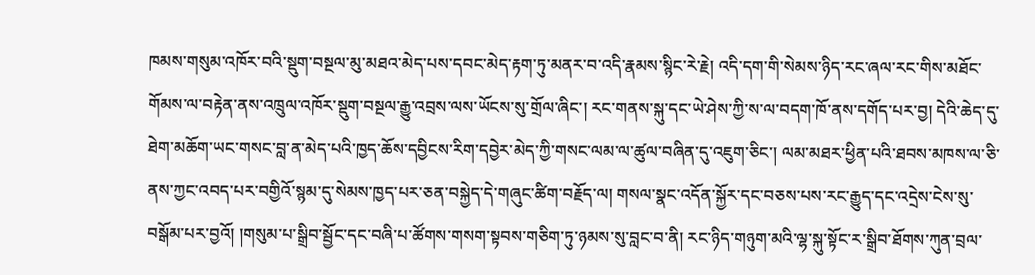ཁམས་གསུམ་འཁོར་བའི་སྡུག་བསྔལ་མུ་མཐའ་མེད་པས་དབང་མེད་རྟག་ཏུ་མནར་བ་འདི་རྣམས་སྙིང་རེ་རྗེ། འདི་དག་གི་སེམས་ཉིད་རང་ཞལ་རང་གིས་མཐོང་གོམས་ལ་བརྟེན་ནས་འཁྲུལ་འཁོར་སྡུག་བསྔལ་རྒྱུ་འབྲས་ལས་ཡོངས་སུ་གྲོལ་ཞིང་། རང་གནས་སྐུ་དང་ཡེ་ཤེས་ཀྱི་ས་ལ་བདག་ཁོ་ནས་དགོད་པར་བྱ། དེའི་ཆེད་དུ་ཐེག་མཆོག་ཡང་གསང་བླ་ན་མེད་པའི་ཁྱད་ཆོས་དབྱིངས་རིག་དབྱེར་མེད་ཀྱི་གསང་ལམ་ལ་ཚུལ་བཞིན་དུ་འཇུག་ཅིང་། ལམ་མཐར་ཕྱིན་པའི་ཐབས་མཁས་ལ་ཅི་ནས་ཀྱང་འབད་པར་བགྱིའོ་སྙམ་དུ་སེམས་ཁྱད་པར་ཅན་བསྐྱེད་དེ་གཞུང་ཚིག་བརྗོད་ལ། གསལ་སྣང་འདོན་སྐྱོར་དང་བཅས་པས་རང་རྒྱུད་དང་འདྲེས་ངེས་སུ་བསྒོམ་པར་བྱའོ། །གསུམ་པ་སྒྲིབ་སྦྱོང་དང་བཞི་པ་ཚོགས་གསག་སྟབས་གཅིག་ཏུ་ཉམས་སུ་བླང་བ་ནི། རང་ཉིད་གཉུག་མའི་ལྷ་སྐུ་སྟོང་ར་སྒྲིབ་ཐོགས་ཀུན་བྲལ་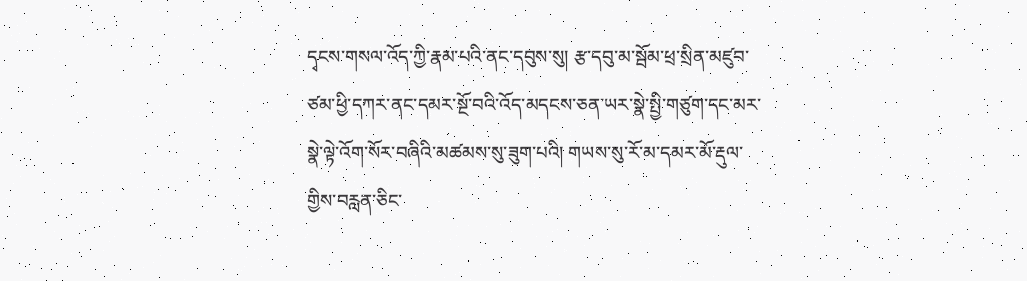དྭངས་གསལ་འོད་ཀྱི་རྣམ་པའི་ནང་དབུས་སུ། རྩ་དབུ་མ་སྦོམ་ཕྲ་སྲིན་མཛུབ་ཙམ་ཕྱི་དཀར་ནང་དམར་སྔོ་བའི་འོད་མདངས་ཅན་ཡར་སྣེ་སྤྱི་གཙུག་དང་མར་སྣེ་ལྟེ་འོག་སོར་བཞིའི་མཚམས་སུ་ཟུག་པའི། གཡས་སུ་རོ་མ་དམར་མོ་རྡུལ་གྱིས་བརླན་ཅིང་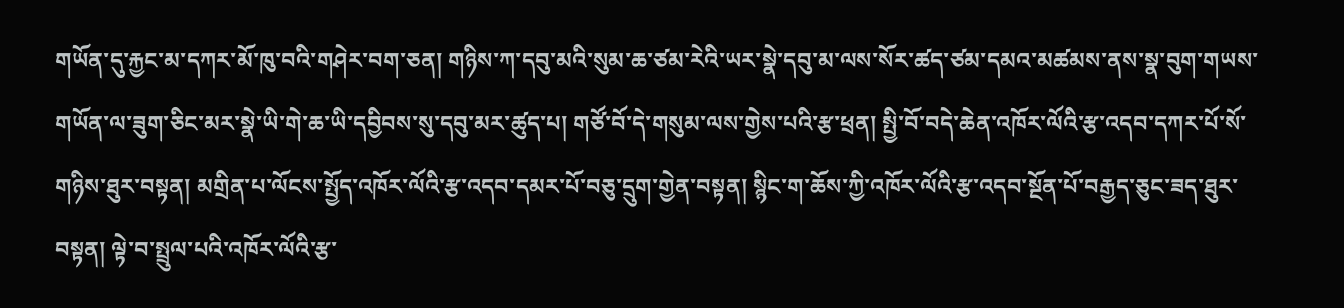གཡོན་དུ་རྐྱང་མ་དཀར་མོ་ཁུ་བའི་གཤེར་བག་ཅན། གཉིས་ཀ་དབུ་མའི་སུམ་ཆ་ཙམ་རེའི་ཡར་སྣེ་དབུ་མ་ལས་སོར་ཚད་ཙམ་དམའ་མཚམས་ནས་སྣ་བུག་གཡས་གཡོན་ལ་ཟུག་ཅིང་མར་སྣེ་ཡི་གེ་ཆ་ཡི་དབྱིབས་སུ་དབུ་མར་ཚུད་པ། གཙོ་བོ་དེ་གསུམ་ལས་གྱེས་པའི་རྩ་ཕྲན། སྤྱི་བོ་བདེ་ཆེན་འཁོར་ལོའི་རྩ་འདབ་དཀར་པོ་སོ་གཉིས་ཐུར་བསྟན། མགྲིན་པ་ལོངས་སྤྱོད་འཁོར་ལོའི་རྩ་འདབ་དམར་པོ་བཅུ་དྲུག་གྱེན་བསྟན། སྙིང་ག་ཆོས་ཀྱི་འཁོར་ལོའི་རྩ་འདབ་སྔོན་པོ་བརྒྱད་ཅུང་ཟད་ཐུར་བསྟན། ལྟེ་བ་སྤྲུལ་པའི་འཁོར་ལོའི་རྩ་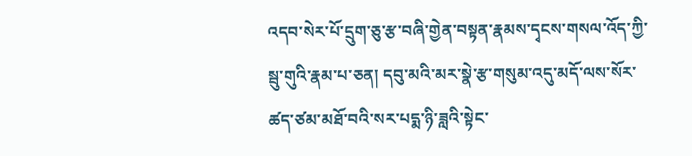འདབ་སེར་པོ་དྲུག་ཅུ་རྩ་བཞི་གྱེན་བསྟན་རྣམས་དྭངས་གསལ་འོད་ཀྱི་སྦུ་གུའི་རྣམ་པ་ཅན། དབུ་མའི་མར་སྣེ་རྩ་གསུམ་འདུ་མདོ་ལས་སོར་ཚད་ཙམ་མཐོ་བའི་སར་པདྨ་ཉི་ཟླའི་སྟེང་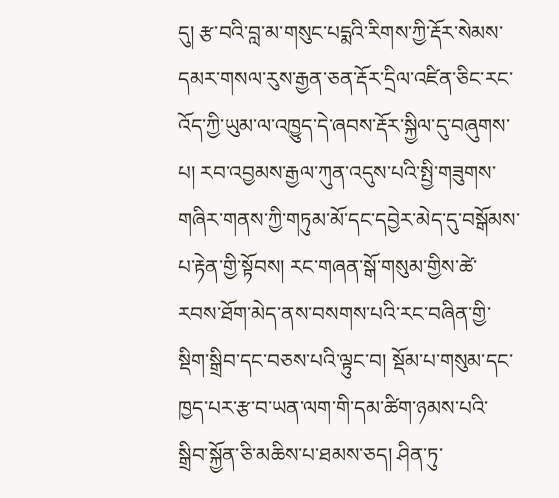དུ། རྩ་བའི་བླ་མ་གསུང་པདྨའི་རིགས་ཀྱི་རྡོར་སེམས་དམར་གསལ་རུས་རྒྱན་ཅན་རྡོར་དྲིལ་འཛིན་ཅིང་རང་འོད་ཀྱི་ཡུམ་ལ་འཁྱུད་དེ་ཞབས་རྡོར་སྐྱིལ་དུ་བཞུགས་པ། རབ་འབྱམས་རྒྱལ་ཀུན་འདུས་པའི་སྤྱི་གཟུགས་གཞིར་གནས་ཀྱི་གཏུམ་མོ་དང་དབྱེར་མེད་དུ་བསྒོམས་པ་རྟེན་གྱི་སྟོབས། རང་གཞན་སྒོ་གསུམ་གྱིས་ཚེ་རབས་ཐོག་མེད་ནས་བསགས་པའི་རང་བཞིན་གྱི་སྡིག་སྒྲིབ་དང་བཅས་པའི་ལྟུང་བ། སྡོམ་པ་གསུམ་དང་ཁྱད་པར་རྩ་བ་ཡན་ལག་གི་དམ་ཚིག་ཉམས་པའི་སྒྲིབ་སྐྱོན་ཅི་མཆིས་པ་ཐམས་ཅད། ཤིན་ཏུ་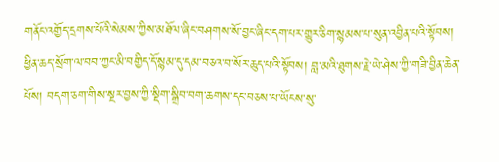གནོང་འགྱོད་དྲགས་པོའི་སེམས་ཀྱིས་མཐོལ་ཞིང་བཤགས་སོ་བྱང་ཞིང་དག་པར་གྱུར་ཅིག་སྙམས་པ་སུན་འབྱིན་པའི་སྟོབས། ཕྱིན་ཆད་སྲོག་ལ་བབ་ཀྱང་མི་བགྱིད་དོ་སྙམ་དུ་དམ་བཅའ་བ་སོར་ཆུད་པའི་སྟོབས། བླ་མའི་ཐུགས་རྗེ་ཡེ་ཤེས་ཀྱི་གཟི་བྱིན་ཆེན་པོས། བདག་ཅག་གིས་སྔར་བྱས་ཀྱི་སྡིག་སྒྲིབ་བག་ཆགས་དང་བཅས་པ་ཡོངས་སུ་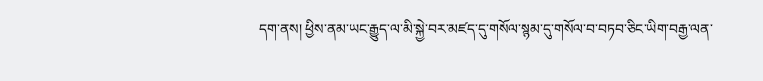དག་ནས། ཕྱིས་ནམ་ཡང་རྒྱུད་ལ་མི་སྐྱེ་བར་མཛད་དུ་གསོལ་སྙམ་དུ་གསོལ་བ་བཏབ་ཅིང་ཡིག་བརྒྱ་ལན་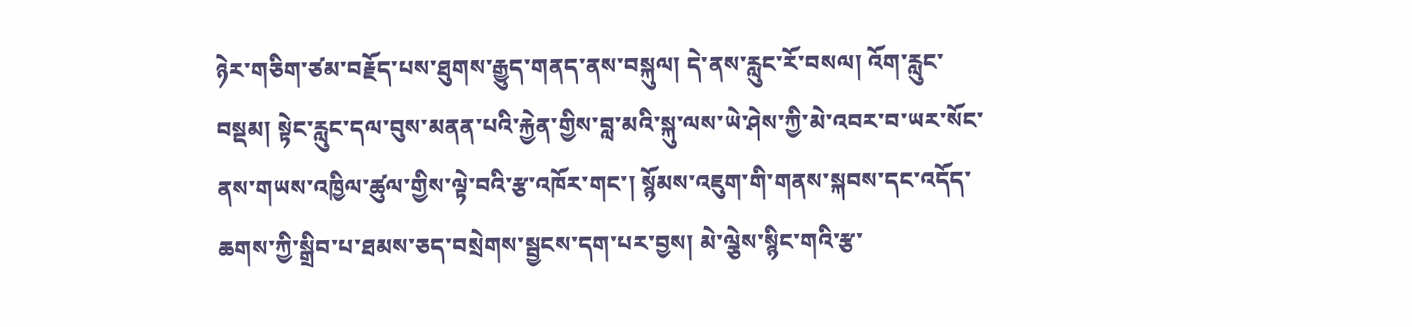ཉེར་གཅིག་ཙམ་བརྗོད་པས་ཐུགས་རྒྱུད་གནད་ནས་བསྐུལ། དེ་ནས་རླུང་རོ་བསལ། འོག་རླུང་བསྡམ། སྟེང་རླུང་དལ་བུས་མནན་པའི་རྐྱེན་གྱིས་བླ་མའི་སྐུ་ལས་ཡེ་ཤེས་ཀྱི་མེ་འབར་བ་ཡར་སོང་ནས་གཡས་འཁྱིལ་ཚུལ་གྱིས་ལྟེ་བའི་རྩ་འཁོར་གང་། སྙོམས་འཇུག་གི་གནས་སྐབས་དང་འདོད་ཆགས་ཀྱི་སྒྲིབ་པ་ཐམས་ཅད་བསྲེགས་སྦྱངས་དག་པར་བྱས། མེ་ལྕེས་སྙིང་གའི་རྩ་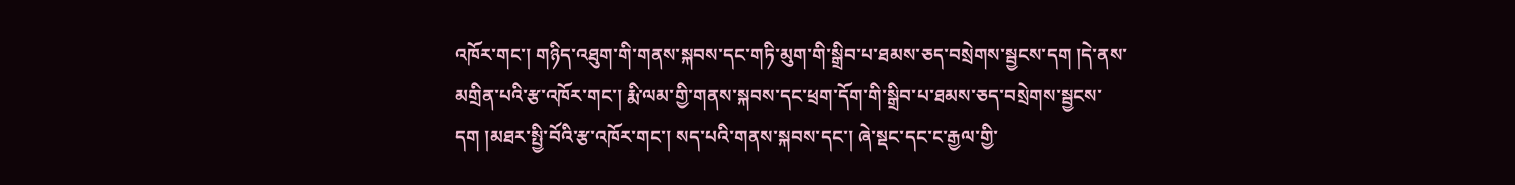འཁོར་གང་། གཉིད་འཐུག་གི་གནས་སྐབས་དང་གཏི་མུག་གི་སྒྲིབ་པ་ཐམས་ཅད་བསྲེགས་སྦྱངས་དག །དེ་ནས་མགྲིན་པའི་རྩ་འཁོར་གང་། རྨི་ལམ་གྱི་གནས་སྐབས་དང་ཕྲག་དོག་གི་སྒྲིབ་པ་ཐམས་ཅད་བསྲེགས་སྦྱངས་དག །མཐར་སྤྱི་བོའི་རྩ་འཁོར་གང་། སད་པའི་གནས་སྐབས་དང་། ཞེ་སྡང་དང་ང་རྒྱལ་གྱི་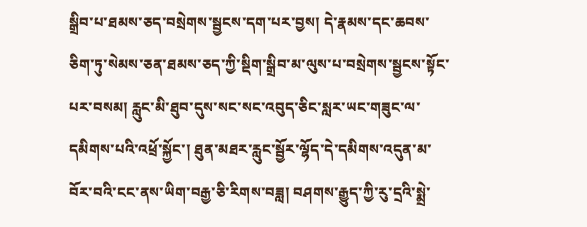སྒྲིབ་པ་ཐམས་ཅད་བསྲེགས་སྦྱངས་དག་པར་བྱས། དེ་རྣམས་དང་ཆབས་ཅིག་ཏུ་སེམས་ཅན་ཐམས་ཅད་ཀྱི་སྡིག་སྒྲིབ་མ་ལུས་པ་བསྲེགས་སྦྱངས་སྟོང་པར་བསམ། རླུང་མི་ཐུབ་དུས་སང་སང་འབུད་ཅིང་སླར་ཡང་གཟུང་ལ་དམིགས་པའི་འཕྲོ་སྐྱོང་། ཐུན་མཐར་རླུང་སྦྱོར་ལྷོད་དེ་དམིགས་འདུན་མ་བོར་བའི་ངང་ནས་ཡིག་བརྒྱ་ཅི་རིགས་བཟླ། བཤགས་རྒྱུད་ཀྱི་རུ་དྲའི་སྨྲེ་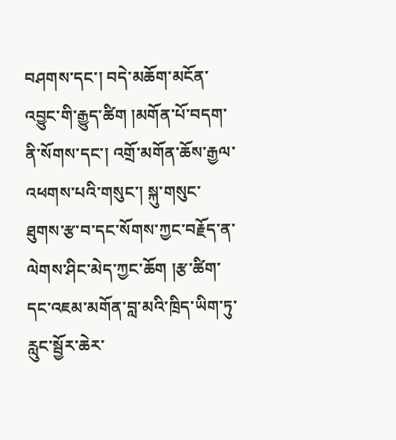བཤགས་དང་། བདེ་མཆོག་མངོན་འབྱུང་གི་རྒྱུད་ཚིག །མགོན་པོ་བདག་ནི་སོགས་དང་། འགྲོ་མགོན་ཆོས་རྒྱལ་འཕགས་པའི་གསུང་། སྐུ་གསུང་ཐུགས་རྩ་བ་དང་སོགས་ཀྱང་བརྗོད་ན་ལེགས་ཤིང་མེད་ཀྱང་ཆོག །རྩ་ཚིག་དང་འཇམ་མགོན་བླ་མའི་ཁྲིད་ཡིག་ཏུ་རླུང་སྦྱོར་ཆེར་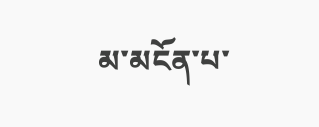མ་མངོན་པ་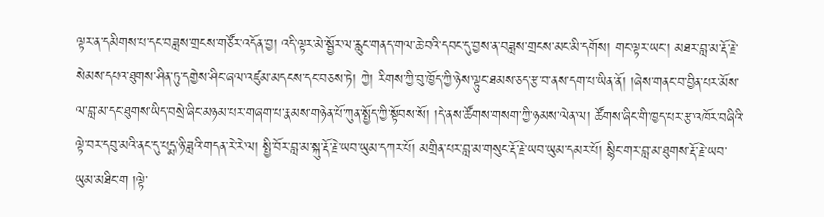ལྟར་ན་དམིགས་པ་དང་བཟླས་གྲངས་གཙོར་འདོན་བྱ། འདི་ལྟར་མེ་སྦྱོར་ལ་རླུང་གནད་གལ་ཆེ་བའི་དབང་དུ་བྱས་ན་བཟླས་གྲངས་མང་མི་དགོས། གང་ལྟར་ཡང་། མཐར་བླ་མ་རྡོ་རྗེ་སེམས་དཔའ་ཐུགས་ཤིན་ཏུ་དགྱེས་ཤིང་ཞལ་འཛུམ་མདངས་དང་བཅས་ཏེ། ཀྱེ། རིགས་ཀྱི་བུ་ཁྱོད་ཀྱི་ཉེས་ལྟུང་ཐམས་ཅད་རྩ་བ་ནས་དག་པ་ཡིན་ནོ། །ཞེས་གནང་བ་བྱིན་པར་མོས་ལ་བླ་མ་དང་ཐུགས་ཡིད་བསྲེ་ཞིང་མཉམ་པར་གཞག་པ་རྣམས་གཉེན་པོ་ཀུན་སྤྱོད་ཀྱི་སྟོབས་སོ། །དེ་ནས་ཚོགས་གསག་ཀྱི་ཉམས་ལེན་ལ། ཚོགས་ཞིང་གི་ཁྱད་པར་རྩ་འཁོར་བཞིའི་ལྟེ་བར་དབུ་མའི་ནང་དུ་པདྨ་ཉི་ཟླའི་གདན་རེ་རེ་ལ། སྤྱི་བོར་བླ་མ་སྐུ་རྡོ་རྗེ་ཡབ་ཡུམ་དཀར་པོ། མགྲིན་པར་བླ་མ་གསུང་རྡོ་རྗེ་ཡབ་ཡུམ་དམར་པོ། སྙིང་གར་བླ་མ་ཐུགས་རྡོ་རྗེ་ཡབ་ཡུམ་མཐིང་ག །ལྟེ་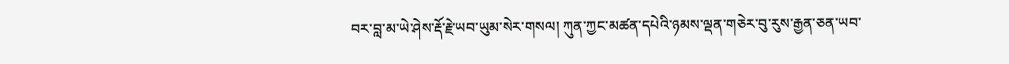བར་བླ་མ་ཡེ་ཤེས་རྡོ་རྗེ་ཡབ་ཡུམ་སེར་གསལ། ཀུན་ཀྱང་མཚན་དཔེའི་ཉམས་ལྡན་གཅེར་བུ་རུས་རྒྱན་ཅན་ཡབ་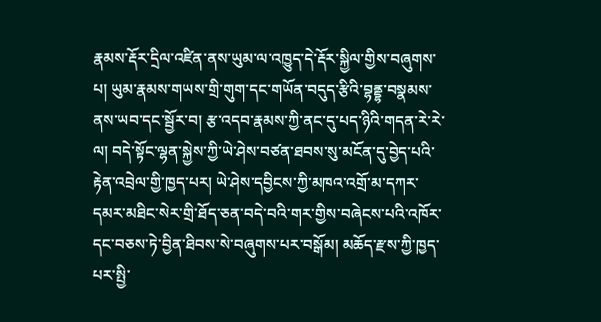རྣམས་རྡོར་དྲིལ་འཛིན་ནས་ཡུམ་ལ་འཁྱུད་དེ་རྡོར་སྐྱིལ་གྱིས་བཞུགས་པ། ཡུམ་རྣམས་གཡས་གྲི་གུག་དང་གཡོན་བདུད་རྩིའི་བྷནྡྷ་བསྣམས་ནས་ཡབ་དང་སྦྱོར་བ། རྩ་འདབ་རྣམས་ཀྱི་ནང་དུ་པད་ཉིའི་གདན་རེ་རེ་ལ། བདེ་སྟོང་ལྷན་སྐྱེས་ཀྱི་ཡེ་ཤེས་བཙན་ཐབས་སུ་མངོན་དུ་བྱེད་པའི་རྟེན་འབྲེལ་གྱི་ཁྱད་པར། ཡེ་ཤེས་དབྱིངས་ཀྱི་མཁའ་འགྲོ་མ་དཀར་དམར་མཐིང་སེར་གྲི་ཐོད་ཅན་བདེ་བའི་གར་གྱིས་བཞེངས་པའི་འཁོར་དང་བཅས་ཏེ་བྱིན་ཐིབས་སེ་བཞུགས་པར་བསྒོམ། མཆོད་རྫས་ཀྱི་ཁྱད་པར་སྤྱི་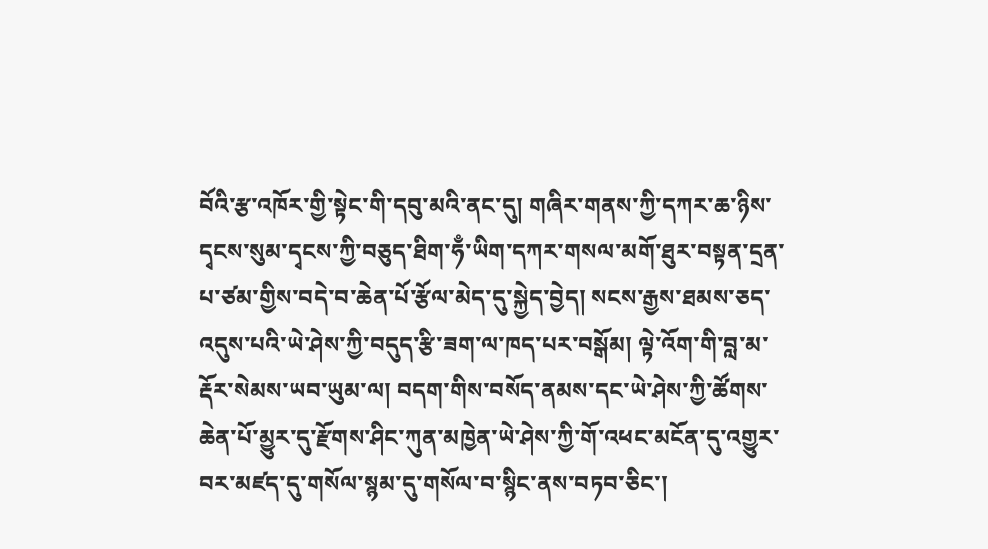བོའི་རྩ་འཁོར་གྱི་སྟེང་གི་དབུ་མའི་ནང་དུ། གཞིར་གནས་ཀྱི་དཀར་ཆ་ཉིས་དྭངས་སུམ་དྭངས་ཀྱི་བཅུད་ཐིག་ཧྃ་ཡིག་དཀར་གསལ་མགོ་ཐུར་བསྟན་དྲན་པ་ཙམ་གྱིས་བདེ་བ་ཆེན་པོ་རྩོལ་མེད་དུ་སྐྱེད་བྱེད། སངས་རྒྱས་ཐམས་ཅད་འདུས་པའི་ཡེ་ཤེས་ཀྱི་བདུད་རྩི་ཟག་ལ་ཁད་པར་བསྒོམ། ལྟེ་འོག་གི་བླ་མ་རྡོར་སེམས་ཡབ་ཡུམ་ལ། བདག་གིས་བསོད་ནམས་དང་ཡེ་ཤེས་ཀྱི་ཚོགས་ཆེན་པོ་མྱུར་དུ་རྫོགས་ཤིང་ཀུན་མཁྱེན་ཡེ་ཤེས་ཀྱི་གོ་འཕང་མངོན་དུ་འགྱུར་བར་མཛད་དུ་གསོལ་སྙམ་དུ་གསོལ་བ་སྙིང་ནས་བཏབ་ཅིང་།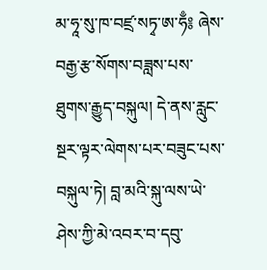མ་ཧཱ་སུ་ཁ་བཛྲ་སཏྭ་ཨ་ཧྃ༔ ཞེས་བརྒྱ་རྩ་སོགས་བཟླས་པས་ཐུགས་རྒྱུད་བསྐུལ། དེ་ནས་རླུང་སྔར་ལྟར་ལེགས་པར་བཟུང་པས་བསྐུལ་ཏེ། བླ་མའི་སྐུ་ལས་ཡེ་ཤེས་ཀྱི་མེ་འབར་བ་དབུ་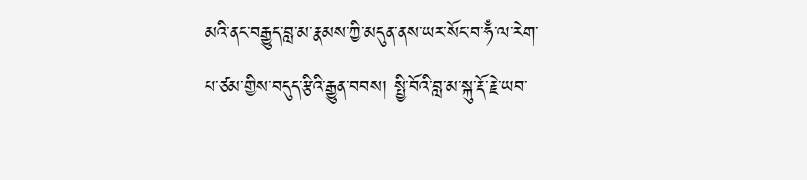མའི་ནང་བརྒྱུད་བླ་མ་རྣམས་ཀྱི་མདུན་ནས་ཡར་སོང་བ་ཧྃ་ལ་རེག་པ་ཙམ་གྱིས་བདུད་རྩིའི་རྒྱུན་བབས། སྤྱི་བོའི་བླ་མ་སྐུ་རྡོ་རྗེ་ཡབ་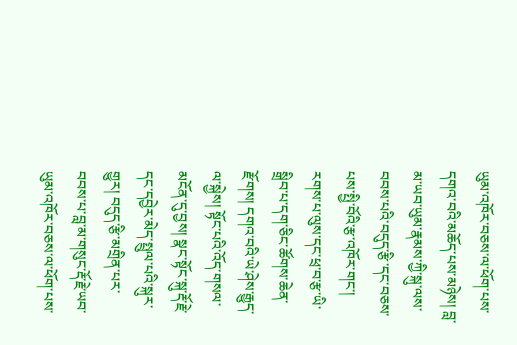ཡུམ་འཁོར་བཅས་ལ་ཕོག་པས་དགའ་བའི་མཆོད་པས་མཉེས། བླ་མ་ཡབ་ཡུམ་རྣམས་ཀྱི་སྐུ་ལས་བབས་པའི་བདུད་རྩི་དང་བཅས་པས་སྤྱི་བོའི་རྩ་འཁོར་གང་། རགས་པ་ལུས་དང་ཕྲ་བ་རྩ་ཡི་སྒྲིབ་པ་དག་ཅིང་ཚོགས་ཆེན་རྫོགས། དགའ་བའི་ཡེ་ཤེས་རྒྱུད་ལ་སྐྱེས། སྟོང་པའི་འོད་གསལ་མངོན་དུ་བྱས། སྣང་སྟོང་སྐུ་རྡོ་རྗེ་དང་དབྱེར་མེད་སྤྲུལ་པའི་སྐུར་གྱུར། བདུད་རྩི་མགྲིན་པར་བབས་པ་བླ་མ་གསུང་རྡོ་རྗེ་ཡབ་ཡུམ་འཁོར་བཅས་ལ་ཕོག་པས་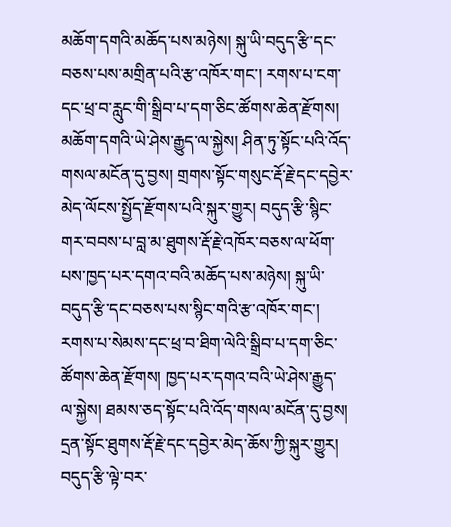མཆོག་དགའི་མཆོད་པས་མཉེས། སྐུ་ཡི་བདུད་རྩི་དང་བཅས་པས་མགྲིན་པའི་རྩ་འཁོར་གང་། རགས་པ་ངག་དང་ཕྲ་བ་རླུང་གི་སྒྲིབ་པ་དག་ཅིང་ཚོགས་ཆེན་རྫོགས། མཆོག་དགའི་ཡེ་ཤེས་རྒྱུད་ལ་སྐྱེས། ཤིན་ཏུ་སྟོང་པའི་འོད་གསལ་མངོན་དུ་བྱས། གྲགས་སྟོང་གསུང་རྡོ་རྗེ་དང་དབྱེར་མེད་ལོངས་སྤྱོད་རྫོགས་པའི་སྐུར་གྱུར། བདུད་རྩི་སྙིང་གར་བབས་པ་བླ་མ་ཐུགས་རྡོ་རྗེ་འཁོར་བཅས་ལ་ཕོག་པས་ཁྱད་པར་དགའ་བའི་མཆོད་པས་མཉེས། སྐུ་ཡི་བདུད་རྩི་དང་བཅས་པས་སྙིང་གའི་རྩ་འཁོར་གང་། རགས་པ་སེམས་དང་ཕྲ་བ་ཐིག་ལེའི་སྒྲིབ་པ་དག་ཅིང་ཚོགས་ཆེན་རྫོགས། ཁྱད་པར་དགའ་བའི་ཡེ་ཤེས་རྒྱུད་ལ་སྐྱེས། ཐམས་ཅད་སྟོང་པའི་འོད་གསལ་མངོན་དུ་བྱས། དྲན་སྟོང་ཐུགས་རྡོ་རྗེ་དང་དབྱེར་མེད་ཆོས་ཀྱི་སྐུར་གྱུར། བདུད་རྩི་ལྟེ་བར་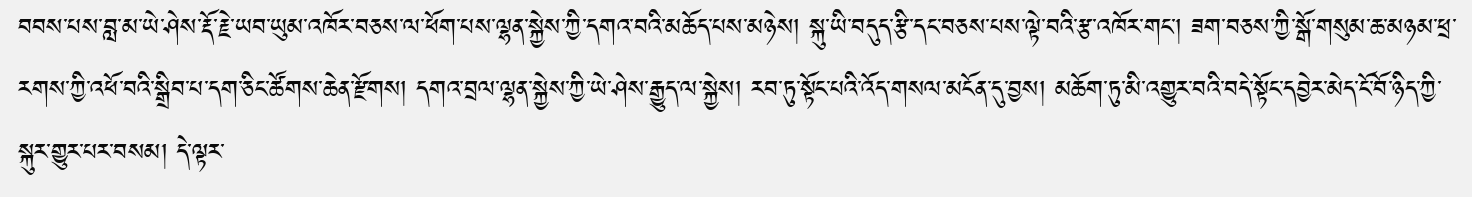བབས་པས་བླ་མ་ཡེ་ཤེས་རྡོ་རྗེ་ཡབ་ཡུམ་འཁོར་བཅས་ལ་ཕོག་པས་ལྷན་སྐྱེས་ཀྱི་དགའ་བའི་མཆོད་པས་མཉེས། སྐུ་ཡི་བདུད་རྩི་དང་བཅས་པས་ལྟེ་བའི་རྩ་འཁོར་གང་། ཟག་བཅས་ཀྱི་སྒོ་གསུམ་ཆ་མཉམ་ཕྲ་རགས་ཀྱི་འཕོ་བའི་སྒྲིབ་པ་དག་ཅིང་ཚོགས་ཆེན་རྫོགས། དགའ་བྲལ་ལྷན་སྐྱེས་ཀྱི་ཡེ་ཤེས་རྒྱུད་ལ་སྐྱེས། རབ་ཏུ་སྟོང་པའི་འོད་གསལ་མངོན་དུ་བྱས། མཆོག་ཏུ་མི་འགྱུར་བའི་བདེ་སྟོང་དབྱེར་མེད་ངོ་བོ་ཉིད་ཀྱི་སྐུར་གྱུར་པར་བསམ། དེ་ལྟར་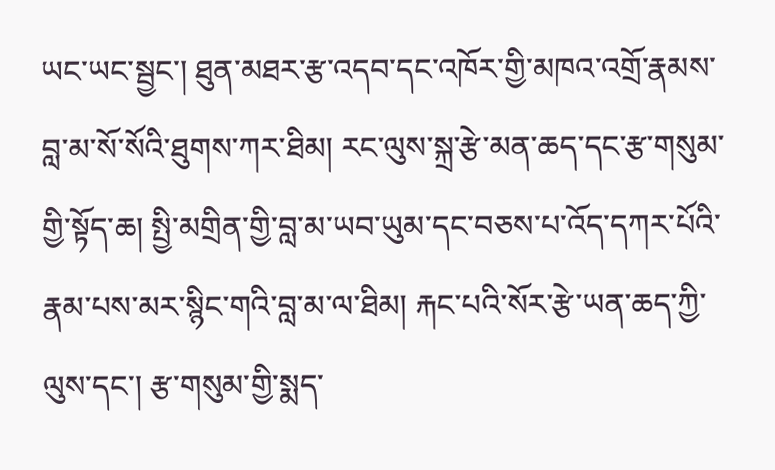ཡང་ཡང་སྦྱང་། ཐུན་མཐར་རྩ་འདབ་དང་འཁོར་གྱི་མཁའ་འགྲོ་རྣམས་བླ་མ་སོ་སོའི་ཐུགས་ཀར་ཐིམ། རང་ལུས་སྐྲ་རྩེ་མན་ཆད་དང་རྩ་གསུམ་གྱི་སྟོད་ཆ། སྤྱི་མགྲིན་གྱི་བླ་མ་ཡབ་ཡུམ་དང་བཅས་པ་འོད་དཀར་པོའི་རྣམ་པས་མར་སྙིང་གའི་བླ་མ་ལ་ཐིམ། རྐང་པའི་སོར་རྩེ་ཡན་ཆད་ཀྱི་ལུས་དང་། རྩ་གསུམ་གྱི་སྨད་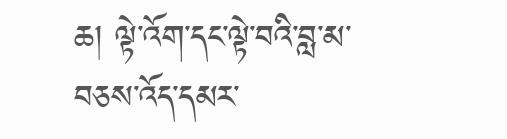ཆ། ལྟེ་འོག་དང་ལྟེ་བའི་བླ་མ་བཅས་འོད་དམར་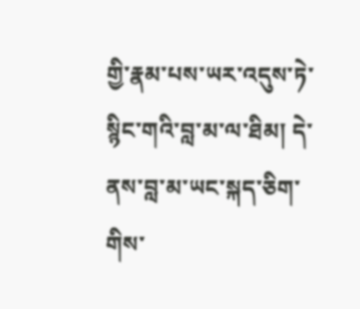གྱི་རྣམ་པས་ཡར་འདུས་ཏེ་སྙིང་གའི་བླ་མ་ལ་ཐིམ། དེ་ནས་བླ་མ་ཡང་སྐད་ཅིག་གིས་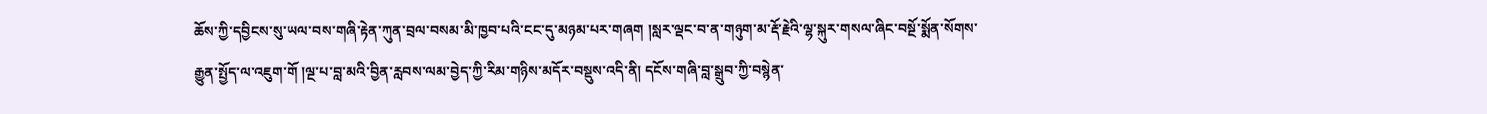ཆོས་ཀྱི་དབྱིངས་སུ་ཡལ་བས་གཞི་རྟེན་ཀུན་བྲལ་བསམ་མི་ཁྱབ་པའི་ངང་དུ་མཉམ་པར་གཞག །སླར་ལྡང་བ་ན་གཉུག་མ་རྡོ་རྗེའི་ལྷ་སྐུར་གསལ་ཞིང་བསྔོ་སྨོན་སོགས་རྒྱུན་སྤྱོད་ལ་འཇུག་གོ །ལྔ་པ་བླ་མའི་བྱིན་རླབས་ལམ་བྱེད་ཀྱི་རིམ་གཉིས་མདོར་བསྡུས་འདི་ནི། དངོས་གཞི་བླ་སྒྲུབ་ཀྱི་བསྙེན་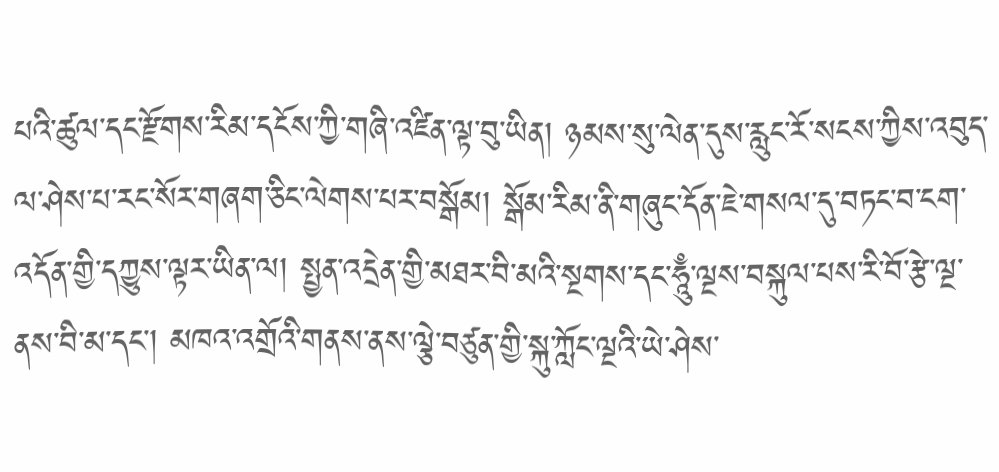པའི་ཚུལ་དང་རྫོགས་རིམ་དངོས་ཀྱི་གཞི་འཛིན་ལྟ་བུ་ཡིན། ཉམས་སུ་ལེན་དུས་རླུང་རོ་སངས་ཀྱིས་འབུད་ལ་ཤེས་པ་རང་སོར་གཞག་ཅིང་ལེགས་པར་བསྒོམ། སྒོམ་རིམ་ནི་གཞུང་དོན་ཇེ་གསལ་དུ་བཏང་བ་ངག་འདོན་གྱི་དཀྱུས་ལྟར་ཡིན་ལ། སྤྱན་འདྲེན་གྱི་མཐར་བི་མའི་སྔགས་དང་ཧཱུྃ་ལྔས་བསྐུལ་པས་རི་བོ་རྩེ་ལྔ་ནས་བི་མ་དང་། མཁའ་འགྲོའི་གནས་ནས་ལྕེ་བཙུན་གྱི་སྐུ་ཀློང་ལྔའི་ཡེ་ཤེས་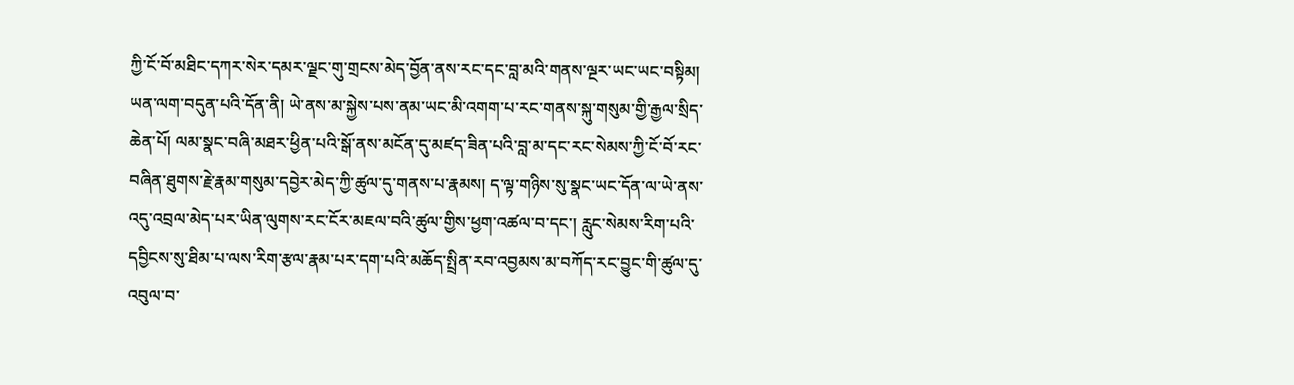ཀྱི་ངོ་བོ་མཐིང་དཀར་སེར་དམར་ལྗང་གུ་གྲངས་མེད་བྱོན་ནས་རང་དང་བླ་མའི་གནས་ལྔར་ཡང་ཡང་བསྟིམ། ཡན་ལག་བདུན་པའི་དོན་ནི། ཡེ་ནས་མ་སྐྱེས་པས་ནམ་ཡང་མི་འགག་པ་རང་གནས་སྐུ་གསུམ་གྱི་རྒྱལ་སྲིད་ཆེན་པོ། ལམ་སྣང་བཞི་མཐར་ཕྱིན་པའི་སྒོ་ནས་མངོན་དུ་མཛད་ཟིན་པའི་བླ་མ་དང་རང་སེམས་ཀྱི་ངོ་བོ་རང་བཞིན་ཐུགས་རྗེ་རྣམ་གསུམ་དབྱེར་མེད་ཀྱི་ཚུལ་དུ་གནས་པ་རྣམས། ད་ལྟ་གཉིས་སུ་སྣང་ཡང་དོན་ལ་ཡེ་ནས་འདུ་འབྲལ་མེད་པར་ཡིན་ལུགས་རང་ངོར་མཇལ་བའི་ཚུལ་གྱིས་ཕྱག་འཚལ་བ་དང་། རླུང་སེམས་རིག་པའི་དབྱིངས་སུ་ཐིམ་པ་ལས་རིག་རྩལ་རྣམ་པར་དག་པའི་མཆོད་སྤྲིན་རབ་འབྱམས་མ་བཀོད་རང་བྱུང་གི་ཚུལ་དུ་འབུལ་བ་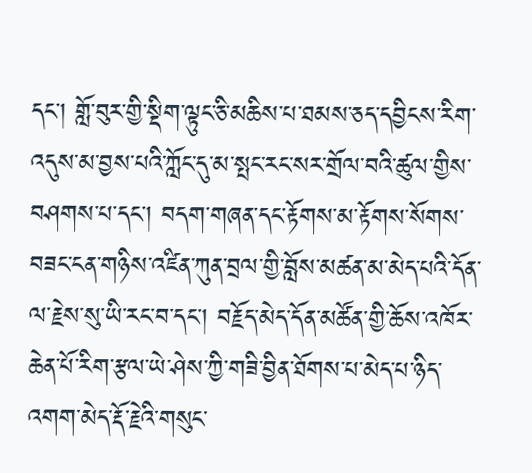དང་། གློ་བུར་གྱི་སྡིག་ལྟུང་ཅི་མཆིས་པ་ཐམས་ཅད་དབྱིངས་རིག་འདུས་མ་བྱས་པའི་ཀློང་དུ་མ་སྤང་རང་སར་གྲོལ་བའི་ཚུལ་གྱིས་བཤགས་པ་དང་། བདག་གཞན་དང་རྟོགས་མ་རྟོགས་སོགས་བཟང་ངན་གཉིས་འཛིན་ཀུན་བྲལ་གྱི་བློས་མཚན་མ་མེད་པའི་དོན་ལ་རྗེས་སུ་ཡི་རང་བ་དང་། བརྗོད་མེད་དོན་མཚོན་གྱི་ཆོས་འཁོར་ཆེན་པོ་རིག་རྩལ་ཡེ་ཤེས་ཀྱི་གཟི་བྱིན་ཐོགས་པ་མེད་པ་ཉིད་འགག་མེད་རྡོ་རྗེའི་གསུང་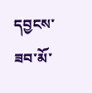དབྱངས་ཟབ་མོ་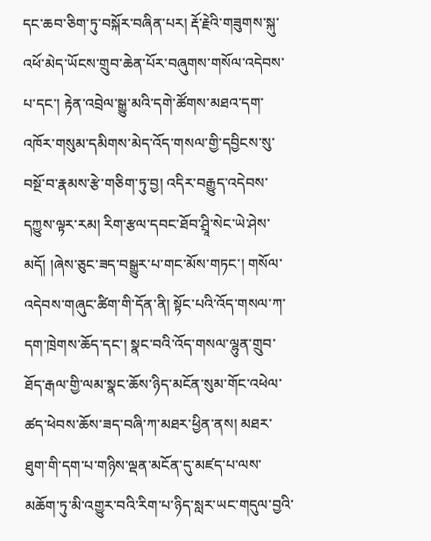དང་ཆབ་ཅིག་ཏུ་བསྐོར་བཞིན་པར། རྡོ་རྗེའི་གཟུགས་སྐུ་འཕོ་མེད་ཡོངས་གྲུབ་ཆེན་པོར་བཞུགས་གསོལ་འདེབས་པ་དང་། རྟེན་འབྲེལ་སྒྱུ་མའི་དགེ་ཚོགས་མཐའ་དག་འཁོར་གསུམ་དམིགས་མེད་འོད་གསལ་གྱི་དབྱིངས་སུ་བསྔོ་བ་རྣམས་རྩེ་གཅིག་ཏུ་བྱ། འདིར་བརྒྱུད་འདེབས་དཀྱུས་ལྟར་རམ། རིག་རྩལ་དབང་ཐོབ་ཤྲཱི་སེང་ཡེ་ཤེས་མདོ། །ཞེས་ཅུང་ཟད་བསྒྱུར་པ་གང་མོས་གཏང་། གསོལ་འདེབས་གཞུང་ཚིག་གི་དོན་ནི། སྟོང་པའི་འོད་གསལ་ཀ་དག་ཁྲེགས་ཆོད་དང་། སྣང་བའི་འོད་གསལ་ལྷུན་གྲུབ་ཐོད་རྒལ་གྱི་ལམ་སྣང་ཆོས་ཉིད་མངོན་སུམ་གོང་འཕེལ་ཚད་ཕེབས་ཆོས་ཟད་བཞི་ཀ་མཐར་ཕྱིན་ནས། མཐར་ཐུག་གི་དག་པ་གཉིས་ལྡན་མངོན་དུ་མཛད་པ་ལས་མཆོག་ཏུ་མི་འགྱུར་བའི་རིག་པ་ཉིད་སླར་ཡང་གདུལ་བྱའི་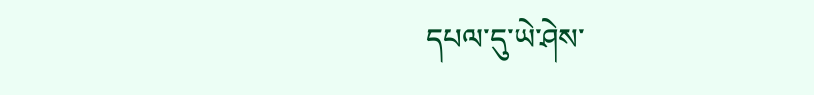དཔལ་དུ་ཡེ་ཤེས་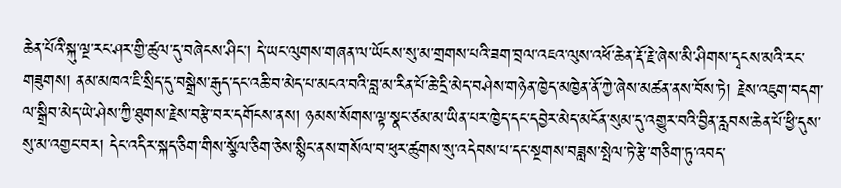ཆེན་པོའི་སྐུ་ལྔ་རང་ཤར་གྱི་ཚུལ་དུ་བཞེངས་ཤིང་། དེ་ཡང་ལུགས་གཞན་ལ་ཡོངས་སུ་མ་གྲགས་པའི་ཟག་བྲལ་འཇའ་ལུས་འཕོ་ཆེན་རྡོ་རྗེ་ཞེས་མི་ཤིགས་དྭངས་མའི་རང་གཟུགས། ནམ་མཁའ་ཇི་སྲིད་དུ་བསྒྲེས་རྒུད་དང་འཆི་བ་མེད་པ་མངའ་བའི་བླ་མ་རིན་པོ་ཆེ་དྲི་མེད་བཤེས་གཉེན་ཁྱེད་མཁྱེན་ནོ་ཀྱེ་ཞེས་མཚན་ནས་བོས་ཏེ། རྗེས་འཇུག་བདག་ལ་སྒྲིབ་མེད་ཡེ་ཤེས་ཀྱི་ཐུགས་རྗེས་བརྩེ་བར་དགོངས་ནས། ཉམས་སོགས་ལྟ་སྣང་ཙམ་མ་ཡིན་པར་ཁྱེད་དང་དབྱེར་མེད་མངོན་སུམ་དུ་འགྱུར་བའི་བྱིན་རླབས་ཆེན་པོ་ཕྱི་དུས་སུ་མ་འགྱང་བར། དེང་འདིར་སྐད་ཅིག་གིས་སྩོལ་ཅིག་ཅེས་སྙིང་ནས་གསོལ་བ་ཕུར་ཚུགས་སུ་འདེབས་པ་དང་སྔགས་བཟླས་སྤེལ་ཏེ་རྩེ་གཅིག་ཏུ་འབད་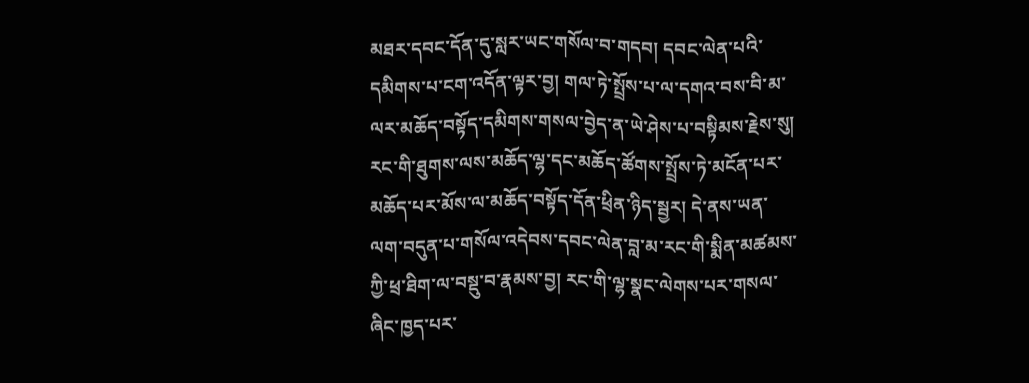མཐར་དབང་དོན་དུ་སླར་ཡང་གསོལ་བ་གདབ། དབང་ལེན་པའི་དམིགས་པ་ངག་འདོན་ལྟར་བྱ། གལ་ཏེ་སྤྲོས་པ་ལ་དགའ་བས་བི་མ་ལར་མཆོད་བསྟོད་དམིགས་གསལ་བྱེད་ན་ཡེ་ཤེས་པ་བསྟིམས་རྗེས་སུ། རང་གི་ཐུགས་ལས་མཆོད་ལྷ་དང་མཆོད་ཚོགས་སྤྲོས་ཏེ་མངོན་པར་མཆོད་པར་མོས་ལ་མཆོད་བསྟོད་དོན་ཕྲིན་ཉིད་སྦྱར། དེ་ནས་ཡན་ལག་བདུན་པ་གསོལ་འདེབས་དབང་ལེན་བླ་མ་རང་གི་སྨིན་མཚམས་ཀྱི་ཕྲ་ཐིག་ལ་བསྡུ་བ་རྣམས་བྱ། རང་གི་ལྷ་སྣང་ལེགས་པར་གསལ་ཞིང་ཁྱད་པར་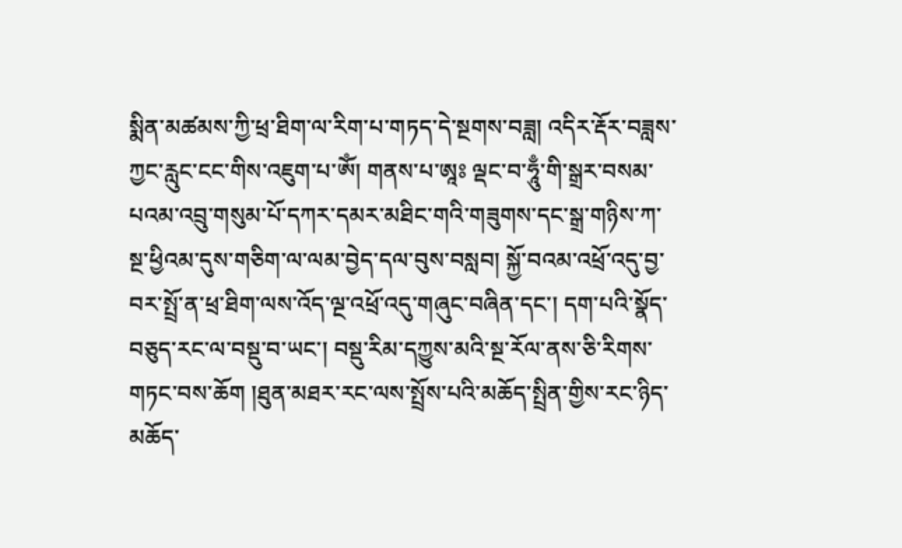སྨིན་མཚམས་ཀྱི་ཕྲ་ཐིག་ལ་རིག་པ་གཏད་དེ་སྔགས་བཟླ། འདིར་རྡོར་བཟླས་ཀྱང་རླུང་ངང་གིས་འཇུག་པ་ཨོཾ། གནས་པ་ཨཱཿ ལྡང་བ་ཧཱུྃ་གི་སྒྲར་བསམ་པའམ་འབྲུ་གསུམ་པོ་དཀར་དམར་མཐིང་གའི་གཟུགས་དང་སྒྲ་གཉིས་ཀ་སྔ་ཕྱིའམ་དུས་གཅིག་ལ་ལམ་བྱེད་དལ་བུས་བསླབ། སྐྱོ་བའམ་འཕྲོ་འདུ་བྱ་བར་སྤྲོ་ན་ཕྲ་ཐིག་ལས་འོད་ལྔ་འཕྲོ་འདུ་གཞུང་བཞིན་དང་། དག་པའི་སྣོད་བཅུད་རང་ལ་བསྡུ་བ་ཡང་། བསྡུ་རིམ་དཀྱུས་མའི་སྔ་རོལ་ནས་ཅི་རིགས་གཏང་བས་ཆོག །ཐུན་མཐར་རང་ལས་སྤྲོས་པའི་མཆོད་སྤྲིན་གྱིས་རང་ཉིད་མཆོད་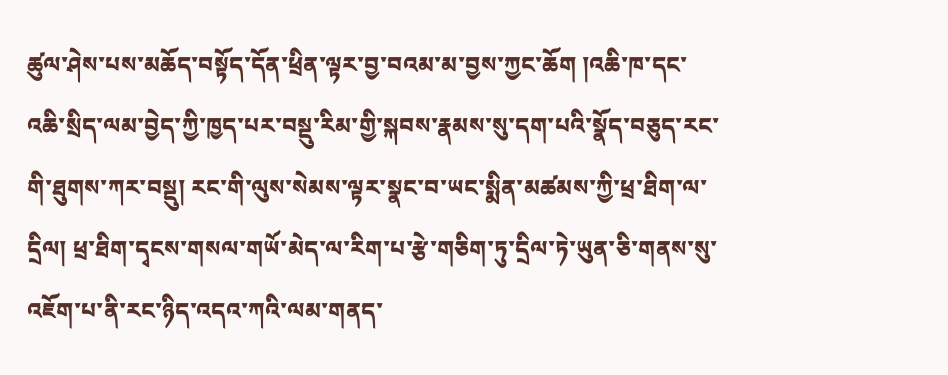ཚུལ་ཤེས་པས་མཆོད་བསྟོད་དོན་ཕྲིན་ལྟར་བྱ་བའམ་མ་བྱས་ཀྱང་ཆོག །འཆི་ཁ་དང་འཆི་སྲིད་ལམ་བྱེད་ཀྱི་ཁྱད་པར་བསྡུ་རིམ་གྱི་སྐབས་རྣམས་སུ་དག་པའི་སྣོད་བཅུད་རང་གི་ཐུགས་ཀར་བསྡུ། རང་གི་ལུས་སེམས་ལྟར་སྣང་བ་ཡང་སྨིན་མཚམས་ཀྱི་ཕྲ་ཐིག་ལ་དྲིལ། ཕྲ་ཐིག་དྭངས་གསལ་གཡོ་མེད་ལ་རིག་པ་རྩེ་གཅིག་ཏུ་དྲིལ་ཏེ་ཡུན་ཅི་གནས་སུ་འཇོག་པ་ནི་རང་ཉིད་འདའ་ཀའི་ལམ་གནད་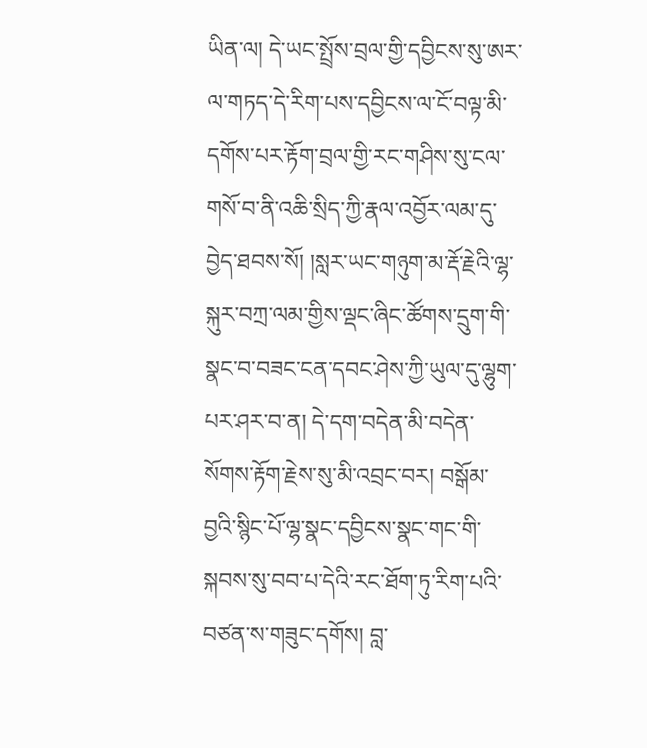ཡིན་ལ། དེ་ཡང་སྤྲོས་བྲལ་གྱི་དབྱིངས་སུ་ཨར་ལ་གཏད་དེ་རིག་པས་དབྱིངས་ལ་ངོ་བལྟ་མི་དགོས་པར་རྟོག་བྲལ་གྱི་རང་གཤིས་སུ་ངལ་གསོ་བ་ནི་འཆི་སྲིད་ཀྱི་རྣལ་འབྱོར་ལམ་དུ་བྱེད་ཐབས་སོ། །སླར་ཡང་གཉུག་མ་རྡོ་རྗེའི་ལྷ་སྐུར་བཀྲ་ལམ་གྱིས་ལྡང་ཞིང་ཚོགས་དྲུག་གི་སྣང་བ་བཟང་ངན་དབང་ཤེས་ཀྱི་ཡུལ་དུ་ལྷུག་པར་ཤར་བ་ན། དེ་དག་བདེན་མི་བདེན་སོགས་རྟོག་རྗེས་སུ་མི་འབྲང་བར། བསྒོམ་བྱའི་སྙིང་པོ་ལྷ་སྣང་དབྱིངས་སྣང་གང་གི་སྐབས་སུ་བབ་པ་དེའི་རང་ཐོག་ཏུ་རིག་པའི་བཙན་ས་གཟུང་དགོས། བླ་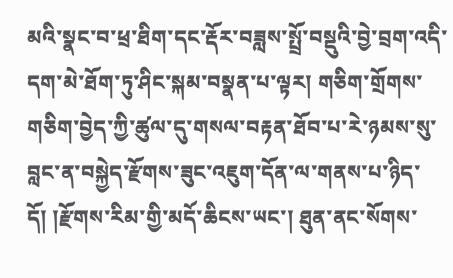མའི་སྣང་བ་ཕྲ་ཐིག་དང་རྡོར་བཟླས་སྤྲོ་བསྡུའི་བྱེ་བྲག་འདི་དག་མེ་ཐོག་ཏུ་ཤིང་སྐམ་བསྣན་པ་ལྟར། གཅིག་གྲོགས་གཅིག་བྱེད་ཀྱི་ཚུལ་དུ་གསལ་བརྟན་ཐོབ་པ་རེ་ཉམས་སུ་བླང་ན་བསྐྱེད་རྫོགས་ཟུང་འཇུག་དོན་ལ་གནས་པ་ཉིད་དོ། །རྫོགས་རིམ་གྱི་མདོ་ཆིངས་ཡང་། ཐུན་ནང་སོགས་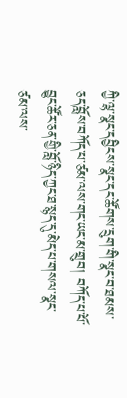ཀྱི་ལྷ་སྣང་དབྱིངས་སྣང་དང་ཚོགས་དྲུག་གི་སྣང་བ་ཐམས་ཅད་བློས་བཀོད་པ་ཙམ་ལས་གང་ཡང་མ་གྲུབ། བཀོད་པ་པོ་བྱུང་ཚོར་ཅན་གྱི་བློ་ཉིད་ཀྱང་ཐ་སྙད་དུ་མེད་པ་གསལ་སྣང་ཙམ་ལས་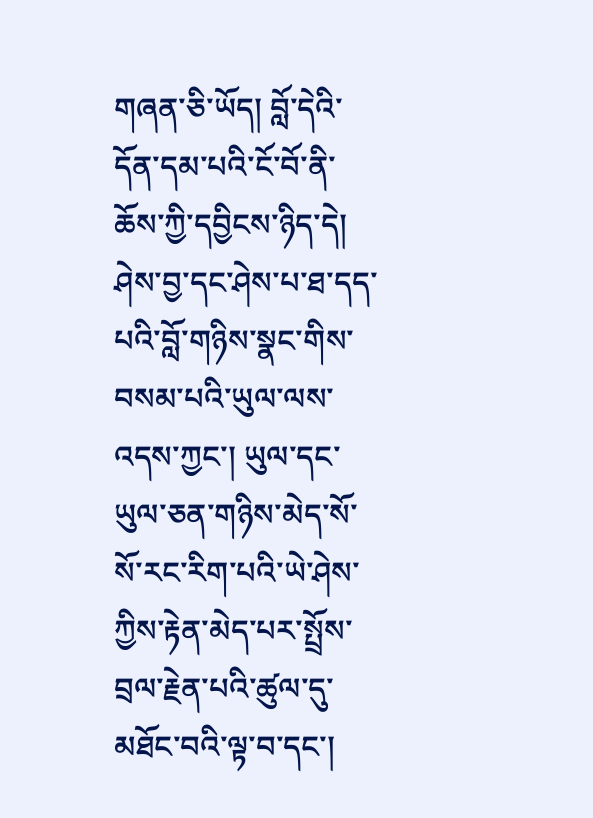གཞན་ཅི་ཡོད། བློ་དེའི་དོན་དམ་པའི་ངོ་བོ་ནི་ཆོས་ཀྱི་དབྱིངས་ཉིད་དེ། ཤེས་བྱ་དང་ཤེས་པ་ཐ་དད་པའི་བློ་གཉིས་སྣང་གིས་བསམ་པའི་ཡུལ་ལས་འདས་ཀྱང་། ཡུལ་དང་ཡུལ་ཅན་གཉིས་མེད་སོ་སོ་རང་རིག་པའི་ཡེ་ཤེས་ཀྱིས་རྟེན་མེད་པར་སྤྲོས་བྲལ་རྗེན་པའི་ཚུལ་དུ་མཐོང་བའི་ལྟ་བ་དང་།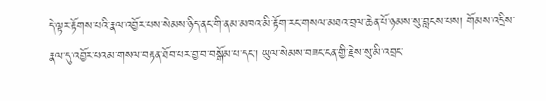དེ་ལྟར་རྟོགས་པའི་རྣལ་འབྱོར་པས་སེམས་ཉིད་ནང་གི་ནམ་མཁའ་མི་རྟོག་རང་གསལ་མཐའ་བྲལ་ཆེན་པོ་ཉམས་སུ་བླངས་པས། གོམས་འདྲིས་རྣལ་དུ་འབྱོར་པའམ་གསལ་བརྟན་ཐོབ་པར་བྱ་བ་བསྒོམ་པ་དང་། ཡུལ་སེམས་བཟང་ངན་གྱི་རྗེས་སུ་མི་འབྲང་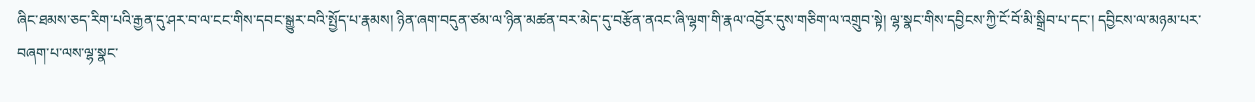ཞིང་ཐམས་ཅད་རིག་པའི་རྒྱན་དུ་ཤར་བ་ལ་ངང་གིས་དབང་སྒྱུར་བའི་སྤྱོད་པ་རྣམས། ཉིན་ཞག་བདུན་ཙམ་ལ་ཉིན་མཚན་བར་མེད་དུ་བརྩོན་ནའང་ཞི་ལྷག་གི་རྣལ་འབྱོར་དུས་གཅིག་ལ་འགྲུབ་སྟེ། ལྷ་སྣང་གིས་དབྱིངས་ཀྱི་ངོ་བོ་མི་སྒྲིབ་པ་དང་། དབྱིངས་ལ་མཉམ་པར་བཞག་པ་ལས་ལྷ་སྣང་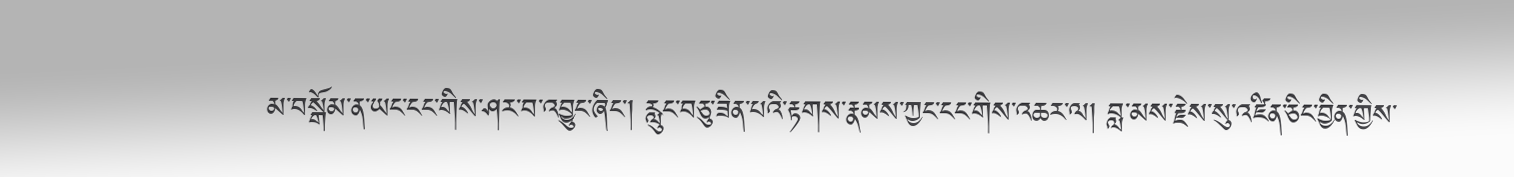མ་བསྒོམ་ན་ཡང་ངང་གིས་ཤར་བ་འབྱུང་ཞིང་། རླུང་བཅུ་ཟིན་པའི་རྟགས་རྣམས་ཀྱང་ངང་གིས་འཆར་ལ། བླ་མས་རྗེས་སུ་འཛིན་ཅིང་བྱིན་གྱིས་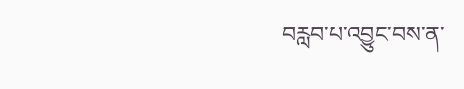བརླབ་པ་འབྱུང་བས་ན་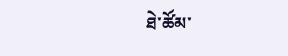ཐེ་ཚོམ་